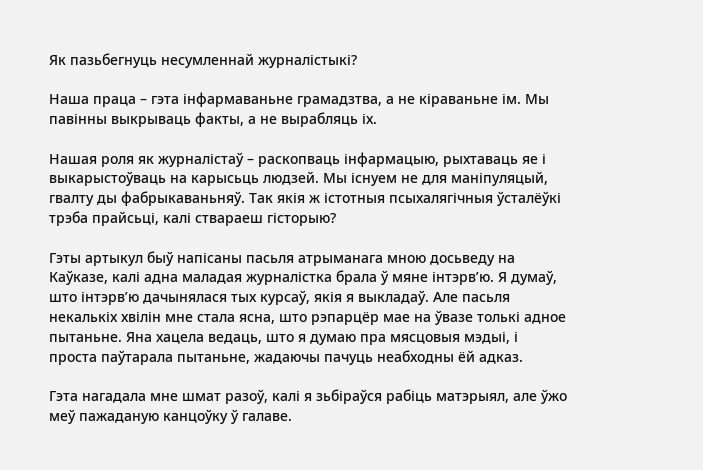Як пазьбегнуць несумленнай журналістыкі?

Наша праца – гэта інфармаваньне грамадзтва, а не кіраваньне ім. Мы павінны выкрываць факты, а не вырабляць іх.

Нашая роля як журналістаў – раскопваць інфармацыю, рыхтаваць яе і выкарыстоўваць на карысьць людзей. Мы існуем не для маніпуляцый, гвалту ды фабрыкаваньняў. Так якія ж істотныя псыхалягічныя ўсталёўкі трэба прайсьці, калі ствараеш гісторыю?

Гэты артыкул быў напісаны пасьля атрыманага мною досьведу на Каўказе, калі адна маладая журналістка брала ў мяне інтэрв’ю. Я думаў, што інтэрв’ю дачынялася тых курсаў, якія я выкладаў. Але пасьля некалькіх хвілін мне стала ясна, што рэпарцёр мае на ўвазе толькі адное пытаньне. Яна хацела ведаць, што я думаю пра мясцовыя мэдыі, і  проста паўтарала пытаньне, жадаючы пачуць неабходны ёй адказ.

Гэта нагадала мне шмат разоў, калі я зьбіраўся рабіць матэрыял, але ўжо меў пажаданую канцоўку ў галаве.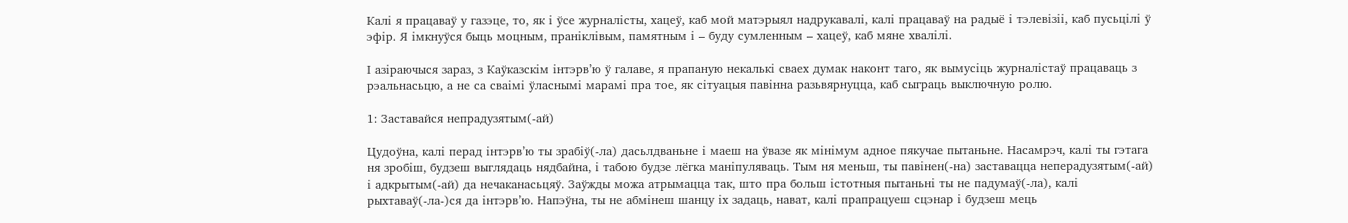Калі я працаваў у газэце, то, як і ўсе журналісты, хацеў, каб мой матэрыял надрукавалі, калі працаваў на радыё і тэлевізіі, каб пусьцілі ў эфір. Я імкнуўся быць моцным, праніклівым, памятным і – буду сумленным – хацеў, каб мяне хвалілі.

І азіраючыся зараз, з Каўказскім інтэрв’ю ў галаве, я прапаную некалькі сваех думак наконт таго, як вымусіць журналістаў працаваць з рэальнасьцю, а не са сваімі ўласнымі марамі пра тое, як сітуацыя павінна разьвярнуцца, каб сыграць выключную ролю.

1: Заставайся непрадузятым(-ай)

Цудоўна, калі перад інтэрв’ю ты зрабіў(-ла) дасьлдваньне і маеш на ўвазе як мінімум адное пякучае пытаньне. Насамрэч, калі ты гэтага ня зробіш, будзеш выглядаць нядбайна, і табою будзе лёгка маніпуляваць. Тым ня меньш, ты павінен(-на) заставацца неперадузятым(-ай) і адкрытым(-ай) да нечаканасьцяў. Заўжды можа атрымацца так, што пра больш істотныя пытаньні ты не падумаў(-ла), калі рыхтаваў(-ла-)ся да інтэрв’ю. Напэўна, ты не абмінеш шанцу іх задаць, нават, калі прапрацуеш сцэнар і будзеш мець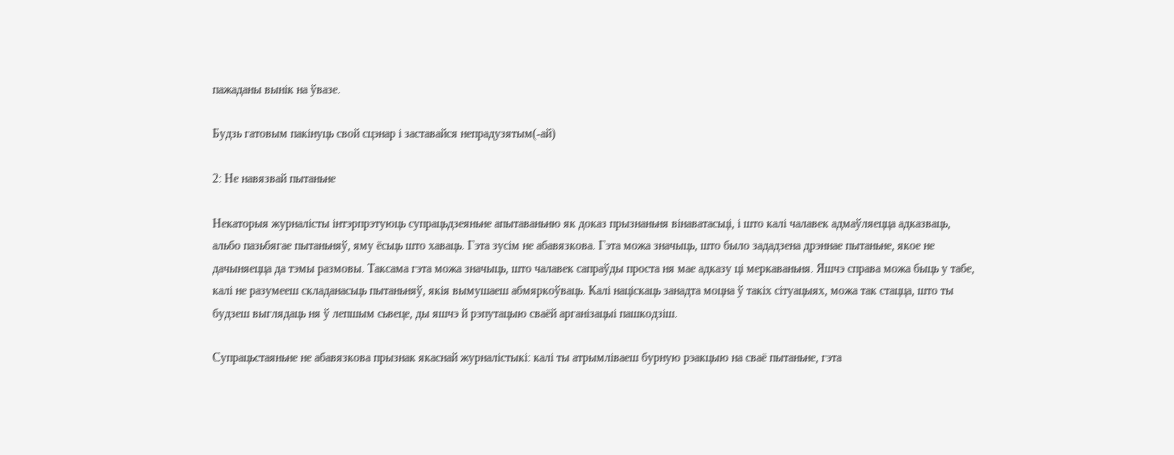пажаданы вынік на ўвазе.

Будзь гатовым пакінуць свой сцэнар і заставайся непрадузятым(-ай)

2: Не навязвай пытаньне

Некаторыя журналісты інтэрпрэтуюць супрацьдзеяньне апытаваньню як доказ прызнаньня вінаватасьці, і што калі чалавек адмаўляецца адказваць, альбо пазьбягае пытаньняў, яму ёсьць што хаваць. Гэта зусім не абавязкова. Гэта можа значыць, што было зададзена дрэннае пытаньне, якое не дачыняецца да тэмы размовы. Таксама гэта можа значыць, што чалавек сапраўды проста ня мае адказу ці меркаваньня. Яшчэ справа можа быць у табе, калі не разумееш складанасьць пытаньняў, якія вымушаеш абмяркоўваць. Калі націскаць занадта моцна ў такіх сітуацыях, можа так стацца, што ты будзеш выглядаць ня ў лепшым сьвеце, ды яшчэ й рэпутацыю сваёй арганізацыі пашкодзіш.

Супрацьстаяньне не абавязкова прызнак якаснай журналістыкі: калі ты атрымліваеш бурную рэакцыю на сваё пытаньне, гэта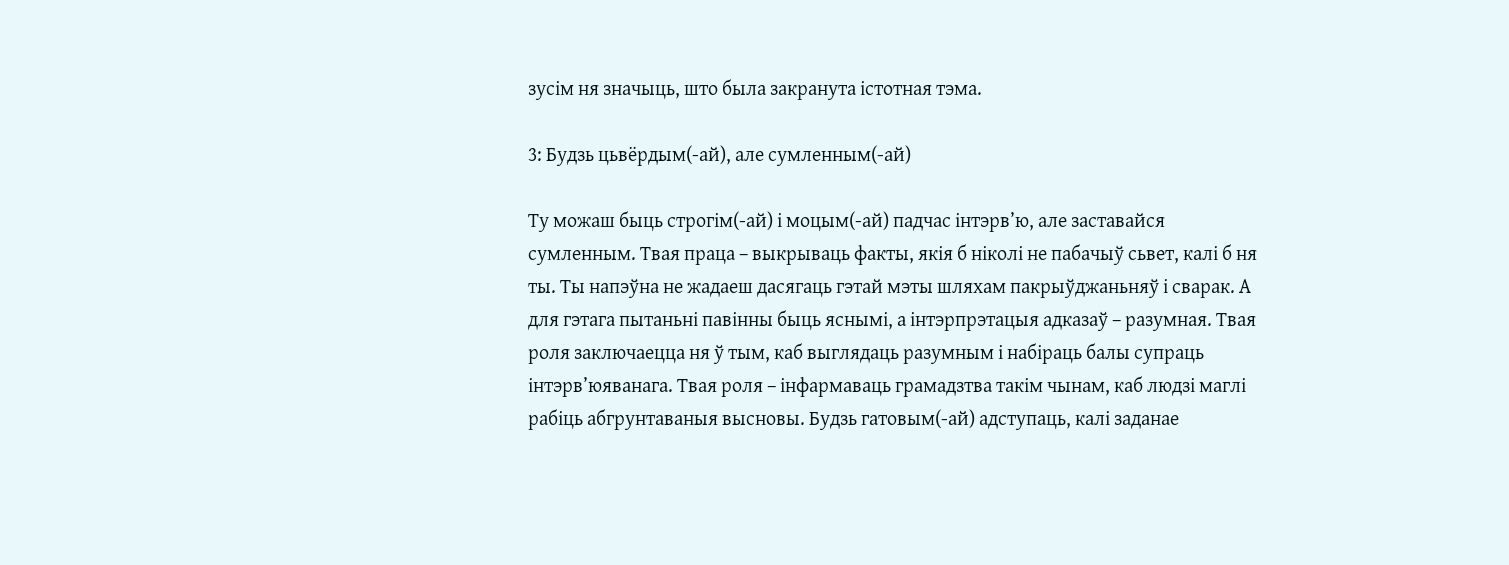зусім ня значыць, што была закранута істотная тэма.

3: Будзь цьвёрдым(-ай), але сумленным(-ай)

Ту можаш быць строгім(-ай) і моцым(-ай) падчас інтэрв’ю, але заставайся сумленным. Твая праца – выкрываць факты, якія б ніколі не пабачыў сьвет, калі б ня ты. Ты напэўна не жадаеш дасягаць гэтай мэты шляхам пакрыўджаньняў і сварак. А для гэтага пытаньні павінны быць яснымі, а інтэрпрэтацыя адказаў – разумная. Твая роля заключаецца ня ў тым, каб выглядаць разумным і набіраць балы супраць інтэрв’юяванага. Твая роля – інфармаваць грамадзтва такім чынам, каб людзі маглі рабіць абгрунтаваныя высновы. Будзь гатовым(-ай) адступаць, калі заданае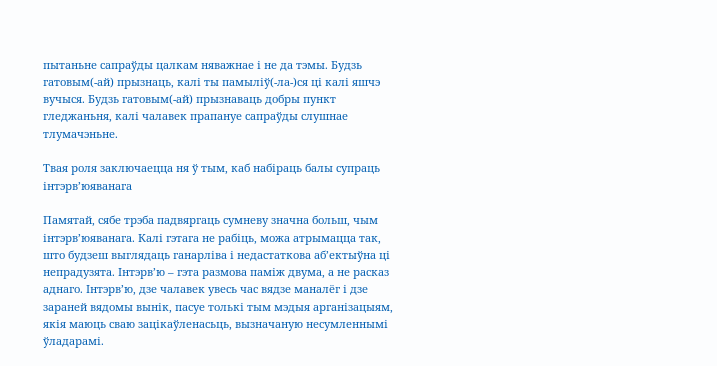пытаньне сапраўды цалкам няважнае і не да тэмы. Будзь гатовым(-ай) прызнаць, калі ты памыліў(-ла-)ся ці калі яшчэ вучыся. Будзь гатовым(-ай) прызнаваць добры пункт гледжаньня, калі чалавек прапануе сапраўды слушнае тлумачэньне.

Твая роля заключаецца ня ў тым, каб набіраць балы супраць інтэрв’юяванага

Памятай, сябе трэба падвяргаць сумневу значна больш, чым інтэрв’юяванага. Калі гэтага не рабіць, можа атрымацца так, што будзеш выглядаць ганарліва і недастаткова аб’ектыўна ці непрадузята. Інтэрв’ю – гэта размова паміж двума, а не расказ аднаго. Інтэрв’ю, дзе чалавек увесь час вядзе маналёг і дзе зараней вядомы вынік, пасуе толькі тым мэдыя арганізацыям, якія маюць сваю зацікаўленасьць, вызначаную несумленнымі ўладарамі.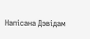Напісана Дэвідам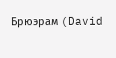Брюэрам (David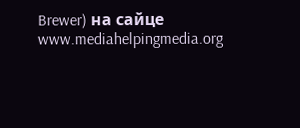Brewer) на сайце www.mediahelpingmedia.org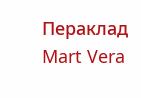Пераклад Mart Vera